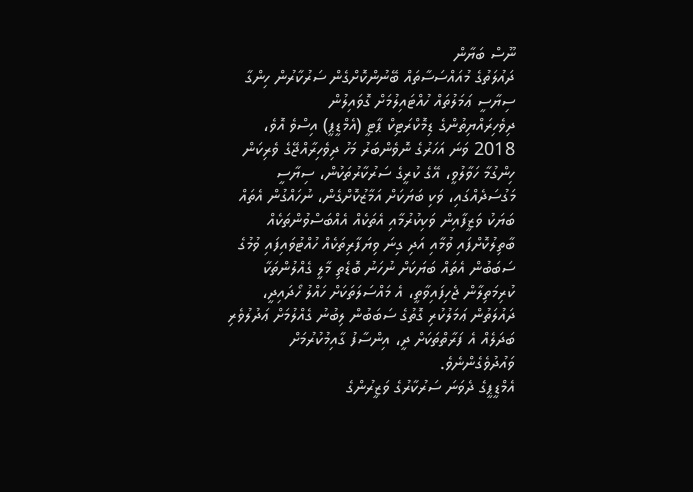ނޫސް ބަޔާން
ދައުލަތުގެ މުއައްސަސާތައް ބޭނުންކޮށްގެން ސަރުކާރުން ހިންގާ ސިޔާސީ ޢަމަލުތައް ހުއްޓައިލުމަށް ގޮވައިލުން
ދިވެހިރައްޔިތުންގެ ޑިމޮކްރަޓިކް ޕާޓީ (އެމްޑީޕީ) އިސްވެ އޮވެ، 2018 ވަނަ އަހަރުގެ ނޮވެންބަރު މަހު ދިވެހިރާއްޖޭގެ ވެރިކަން ހިންގުމާ ހަވާލުވީ، އޭގެ ކުރީގެ ސަރުކާރުތަކުން، ސިޔާސީ މަގުސަދެއްގައި، ވަކި ބަޔަކަށް އަމާޒުކޮށްގެން، ނުހައްގުން އެތައް ބަޔަކު ވަޒީފާއިން ވަކިކުރުމާއި އެތަކެއް އެއްބަސްވުންތަކެއް ބާތިލުކޮށްފައި ވުމާއި އަދި ގިނަ ވިޔަފާރިތަކެއް ހުއްޓުވައިފައި ވުމުގެ ސަބަބުން އެތައް ބަޔަކަށް ނުހަނު ބޮޑެތި މާލީ ގެއްލުންތަކާ ކުރިމަތިލާން ޖެހިފައިވާތީ، އެ މައްސަލަތަކަށް ހައްލު ހޯދައިދީ، ދައުލަތުން ޢަމަލުކުރި ގޮތުގެ ސަބަބުން ލިބުނު ގެއްލުމަށް ޢަދުލުވެރި ބަދަލެއް އެ ފަރާތްތަކަށް ދީ، އިންސާފު ގާއިމުކުރުމަށް ވައުދުވެގެންނެވެ.
އެމްޑީޕީގެ ދެވަނަ ސަރުކާރުގެ ވަޒީރުންގެ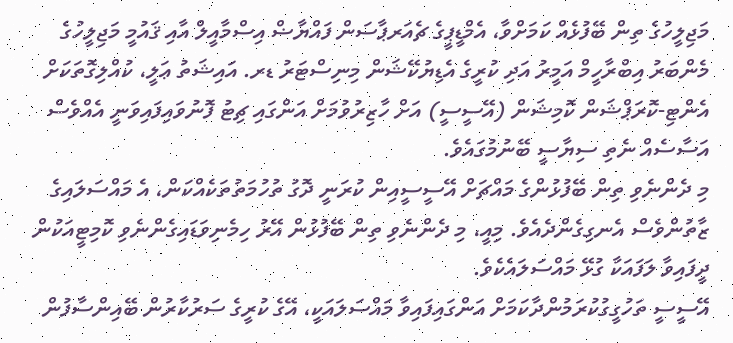މަޖިލީހުގެ ތިން ބޭފުޅެއް ކަމަށްވާ، އެމްޑީޕީގެ ޗެއަރޕާސަން ފައްޔާޟް އިސްމާއީލް އާއި ޤައުމީ މަޖިލީހުގެ މެންބަރު އިބްރާހީމް އަމީރު އަދި ކުރީގެ އެޑިޔުކޭޝަން މިނިސްޓަރު ޑރ. އައިޝަތު ޢަލީ، ކުއްލިގޮތަކަށް އެންޓި-ކޮރަޕްޝަން ކޮމިޝަން (އޭސީސީ) އަށް ހާޒިރުވުމަށް އަންގައި ޗިޓު ފޮނުވައިފައިވަނީ އެއްވެސް އަސާސެއް ނެތި ސިޔާސީ ބޭނުމުގައެވެ.
މި ދެންނެވި ތިން ބޭފުޅުންގެ މައްޗަށް އޭސީސީއިން ކުރަނީ ދޮގު ތުހުމަތުތަކެއްކަން، އެ މައްސަލައިގެ ޒާތުންވެސް އެނގިގެންދެއެވެ. މިއީ، މި ދެންނެވި ތިން ބޭފުޅުން އޭރު ހިމެނިވަޑައިގެންނެވި ކޮމިޓީއަކުން ދީފައިވާ ލަފައަކާ ގުޅޭ މައްސަލައެކެވެ.
އޭސީސީ ތަހުގީގުކުރަމުންދާކަމަށް އަންގައިފައިވާ މައްސަލައަކީ، އޭގެ ކުރީގެ ސަރުކާރުން ބޭއިންސާފުން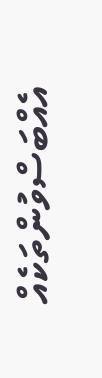އެއްބަސްވުންތަކެއް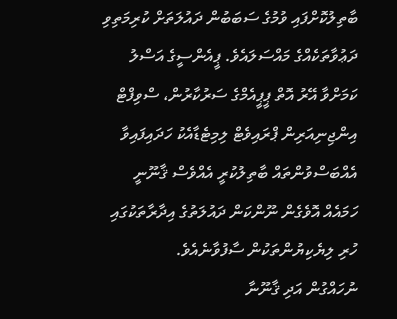ބާތިލުކޮށްފައި ވުމުގެ ސަބަބުން ދައުލަތަށް ކުރިމަތިވި ދަޢުވާތަކެއްގެ މައްސަލައެވެ. ޕީއެންސީގެ އަސްލު ކަމަށްވާ އޭރު އޮތް ޕީޕީއެމްގެ ސަރުކާރުން، ސްވިފްޓް އިންޖިނިއަރިން ޕްރައިވެޓް ލިމިޓެޑާއެކު ހަދައިފައިވާ އެއްބަސްވުންތައް ބާތިލުކުރީ އެއްވެސް ޤާނޫނީ ހަމައެއް އޮވެގެން ނޫންކަން ދައުލަތުގެ އިދާރާތަކުގައި ހުރި ލިޔެކިޔުންތަކުން ސާފުވާނެއެވެ.
ނުހައްގުން އަދި ޤާނޫނާ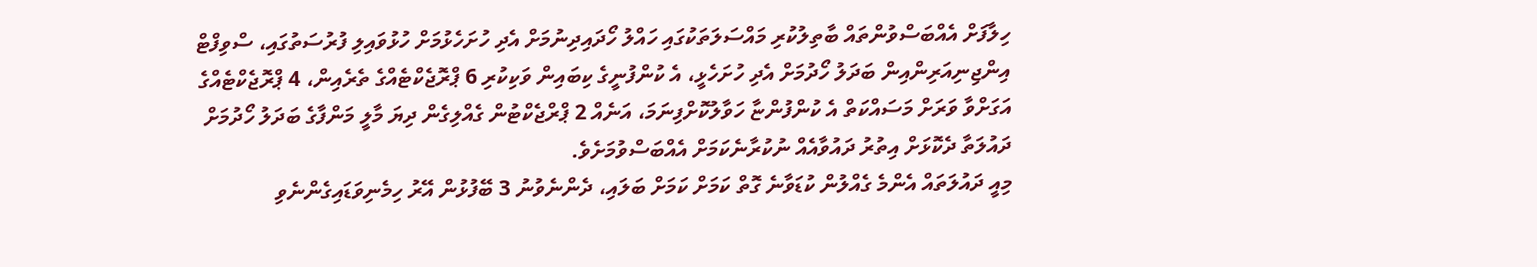ހިލާފަށް އެއްބަސްވުންތައް ބާތިލުކުރި މައްސަލަތަކުގައި ހައްލު ހޯދައިދިނުމަށް އެދި ހުށަހެޅުމަށް ހުޅުވައިލި ފުރުސަތުގައި، ސްވިފްޓް އިންޖިނިއަރިންއިން ބަދަލު ހޯދުމަށް އެދި ހުށަހެޅީ، އެ ކުންފުނީގެ ކިބައިން ވަކިކުރި 6 ޕްރޮޖެކްޓެއްގެ ތެރެއިން، 4 ޕްރޮޖެކްޓެއްގެ އަގަށްވާ ވަރަށް މަސައްކަތް އެ ކުންފުންޏާ ހަވާލުކޮށްފިނަމަ، އަނެއް 2 ޕްރްޖެކްޓުން ގެއްލިގެން ދިޔަ މާލީ މަންފާގެ ބަދަލު ހޯދުމަށް ދައުލަތާ ދެކޮޅަށް އިތުރު ދައުވާއެއް ނުކުރާނެކަމަށް އެއްބަސްވުމަށެވެ.
މިއީ ދައުލަތައް އެންމެ ގެއްލުން ކުޑަވާނެ ގޮތް ކަމަށް ކަމަށް ބަލައި، ދެންނެވުނު 3 ބޭފުޅުން އޭރު ހިމެނިވަޑައިގެންނެވި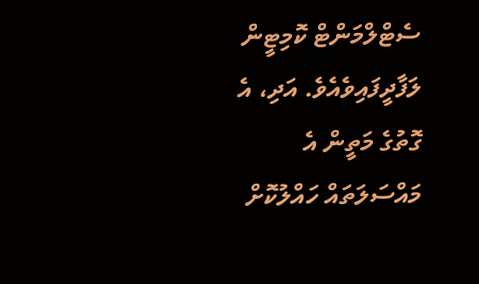ސެޓްލްމަންޓް ކޮމިޓީން ލަފާދީފައިވެއެވެ. އަދި، އެ ގޮތުގެ މަތީން އެ މައްސަލަތައް ހައްލުކޮށް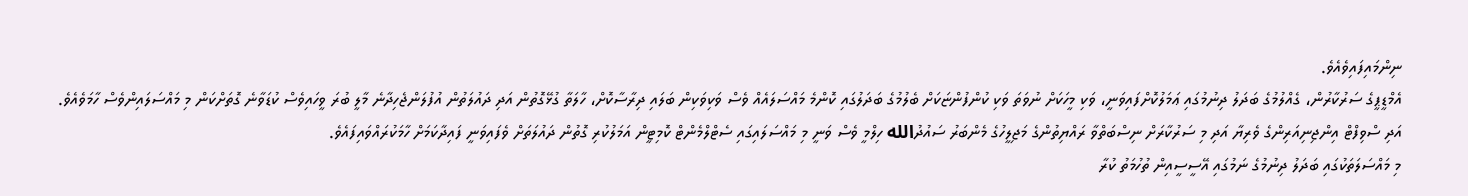ނިންމައިފައިވެއެވެ.
އެމްޑީޕީގެ ސަރުކާރުން، ގެއްލުމުގެ ބަދަލު ދިނުމުގައި ޢަމަލުކޮށްފައިވަނީ، ވަކި މީހަކަށް ނުވަތަ ވަކި ކުންފުންޏަކަށް ބެލުމުގެ ބަދަލުގައި ކޮންމެ މައްސަލައެއް ވެސް ވަކިވަކިން ބަލައި ދިރާސާކޮށް، ހާލަތާ ގުޅޭގޮތުން އަދި ދައުލަތުން އުފުލަންޖެހިދާނެ މާލީ ބުރަ ވީހައިވެސް ކުޑަވާނެ ގޮތަށްކަން މި މައްސަލައިންވެސް ހާމަވެއެވެ. އަދި ސްވިފްޓް އިންޖިނިއަރިންގެ ވެރިޔާ އަދި މި ސަރުކާރަށް ނިސްބަތްވާ ރައްޔިތުންގެ މަޖިލީހުގެ މެންބަރު ސައުދުالله ހިލްމީ ވެސް ވަނީ މި މައްސަލައިގައި ސެޓްލްމެންޓް ކޮމިޓީން އަމަލުކުރި ގޮތުން ދައުލަތަށް ވެފައިވަނީ ފައިދާކަމަށް ހާމަކުރައްވައިފައެވެ.
މި މައްސަލަތަކުގައި ބަދަލު ދިނުމުގެ ނަމުގައި އޭސީސީއިން ތުހުމަތު ކުރާ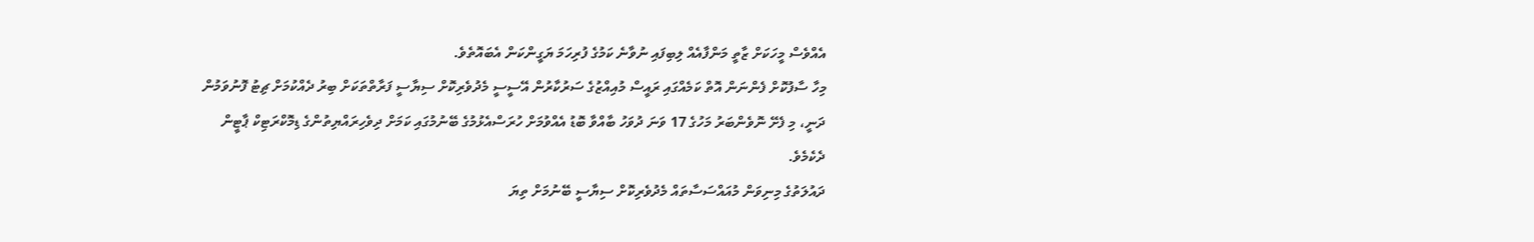އެއްވެސް މީހަކަށް ޒާތީ މަންފާއެއް ލިބިފައި ނުވާނެ ކަމުގެ ފުރިހަމަ ޔަގީންކަން އެބައޮތެވެ.
މިހާ ސާފުކޮށް ފެންނަން އޮތް ކަމެއްގައި ރައީސް މުއިއްޒުގެ ސަރުކާރުން އޭސީސީ މެދުވެރިކޮށް ސިޔާސީ ފަރާތްތަކަށް ބިރު ދެއްކުމަށް ޗިޓު ފޮނުވަމުން ދަނީ، މި ފެށޭ ނޮވެންބަރު މަހުގެ 17 ވަނަ ދުވަހު ބާއްވާ ބޮޑު އެއްވުމަށް ހުރަސްއެޅުމުގެ ބޭނުމުގައި ކަމަށް ދިވެހިރައްޔިތުންގެ ޑިމޮކްރަޓިކް ޕާޓީން ދެކެމެވެ.
ދައުލަތުގެ މިނިވަން މުއައްސަސާތައް މެދުވެރިކޮށް ސިޔާސީ ބޭނުމަށް ތިޔަ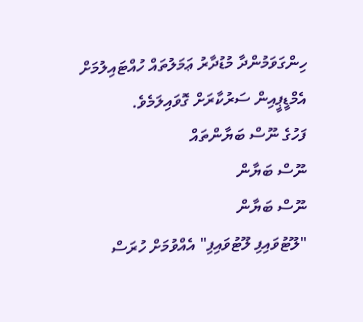ހިންގަވަމުންދާ މުޑުދާރު ޢަމަލުތައް ހުއްޓައިލުމަށް އެމްޑީޕީއިން ސަރުކާރަށް ގޮވައިލަމެވެ.
ފަހުގެ ނޫސް ބަޔާންތައް
ނޫސް ބަޔާން
ނޫސް ބަޔާން
"ލޫޓުވައިފި ލޫޓުވައިފި" އެއްވުމަށް ހުރަސް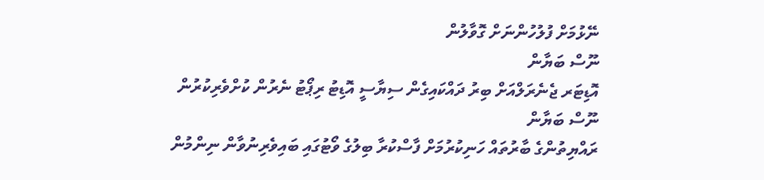ނޭޅުމަށް ފުލުހުންނަށް ގޮވާލުން
ނޫސް ބަޔާން
އޮޑިޓަރ ޖެނެރަލްއަށް ބިރު ދައްކައިގެން ސިޔާސީ އޮޑިޓު ރިޕޯޓު ނެރުން ކުށްވެރިކުރުން
ނޫސް ބަޔާން
ރައްޔިތުންގެ ބާރުތައް ހަނިކުރުމަށް ފާސްކުރާ ބިލުގެ ވޯޓުގައި ބައިވެރިނުވާން ނިންމުން